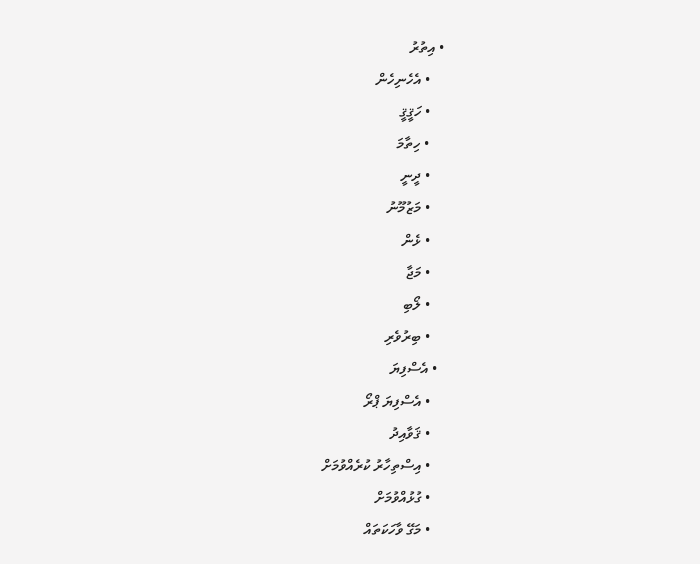• އިތުރު
    • އެހެނިހެން
    • ހަޤީޤީ
    • ހިތާމަ
    • ދީނީ
    • މަޒުމޫނު
    • ޅެން
    • މަޖާ
    • ލޯބި
    • ބިރުވެރި
  • އެސްފިޔަ
    • އެސްފިޔަ ޕްރޯ
    • ޤަވާއިދު
    • އިސްތިހާރު ކުރެއްވުމަށް
    • ގުޅުއްވުމަށް
    • މަގޭ ވާހަކަތައް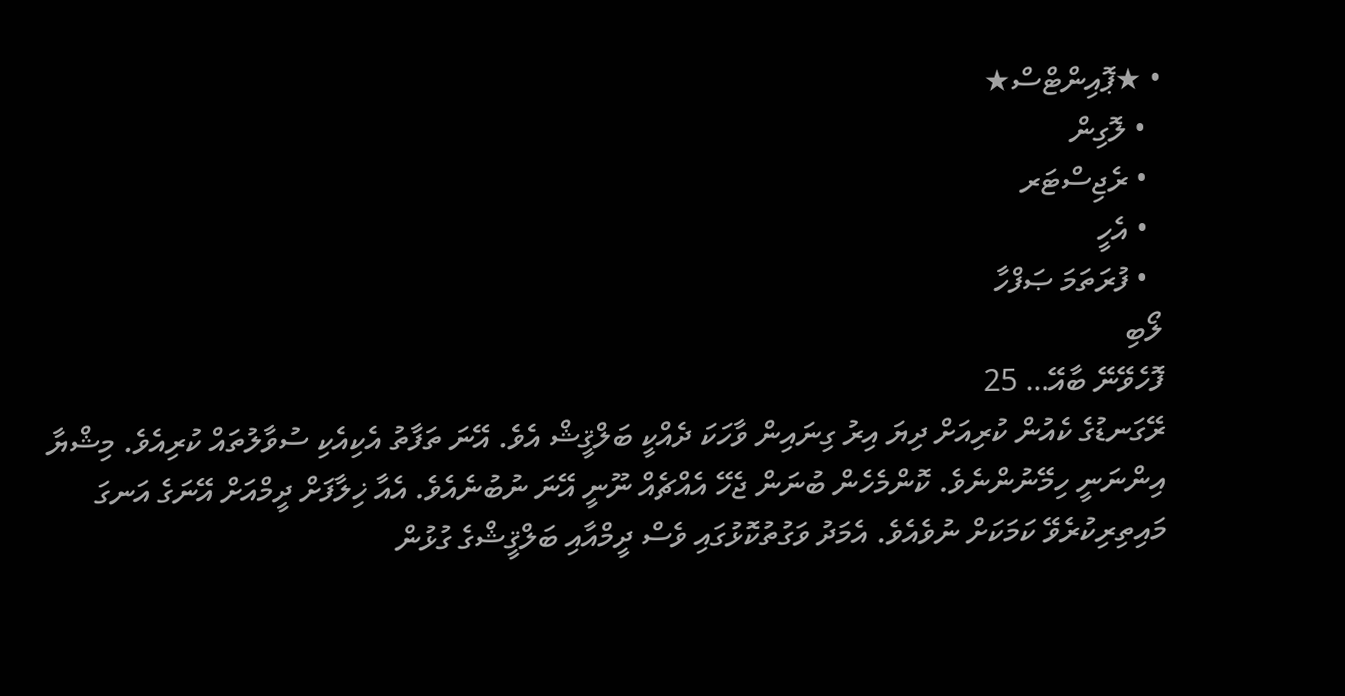• ★ޕޮއިންޓްސް★
  • ލޮގިން
  • ރެޖިސްޓަރ
  • އެހީ
  • ފުރަތަމަ ޞަފްހާ
ލޯބި
ފޮހެވޭނޭ ބާއޭ… 25
ރޭގަނޑުގެ ކެއުން ކުރިއަށް ދިޔަ އިރު ގިނައިން ވާހަކަ ދެއްކީ ބަލްޤީޝް އެވެ. އޭނަ ތަފާތު އެކިއެކި ސުވާލުތައް ކުރިއެވެ. މިޝްޔާ އިންނަނީ ހިމޭނުންނެވެ. ކޮންމެހެން ބުނަން ޖެހޭ އެއްޗެއް ނޫނީ އޭނަ ނުބުނެއެވެ. އެއާ ޚިލާފަށް ދީމްއަށް އޭނަގެ އަނގަ މައިތިރިކުރެވޭ ކަމަކަށް ނުވެއެވެ. އެމަދު ވަގުތުކޮޅުގައި ވެސް ދީމްއާއި ބަލްޤީޝްގެ ގުޅުން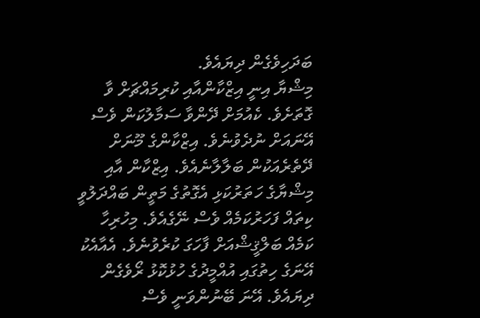ބަދަހިވެގެން ދިޔައެވެ.
މިޝްޔާ އިނީ އިޒްކާންއާއި ކުރިމައްޗަށް ވާ ގޮތަށެވެ. ކެއުމަށް ދޭންވާ ސަމާލުކަން ވެސް އޭނައަށް ނުދެވުނެވެ. އިޒްކާންގެ މޫނަށް ދޭތެރެއަކުން ބަލާލާނެއެވެ. އިޒްކާން އާއި މިޝްޔާގެ ހަތަރުކަޅި އެގޮތުގެ މަތީން ބައްދަލުވީ ކިތައް ފަހަރުކަމެއް ވެސް ނޭގެއެވެ. މިހުރިހާ ކަމެއް ބަލްޤީޝްއަށް ފާހަގަ ކުރެވުނެވެ. އެއާއެކު އޭނަގެ ހިތުގައި އުއްމީދުގެ ހުޅުކޮޅު ރޯވެގެން ދިޔައެވެ. އޭނަ ބޭނުންވަނީ ވެސް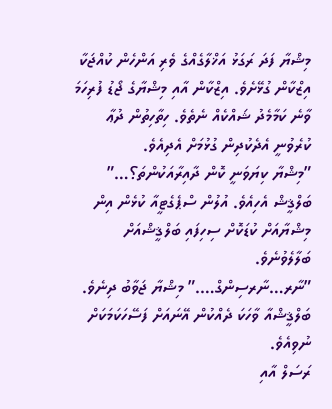މިޝްޔާ ފަދަ ރަގަޅު އަޚްލާގެއްގެ ވެރި އަންހެން ކުއްޖަކާ އިޒްކާން ގުޅޭށެވެ. އިޒްކާން އާއި މިޝްޔާގެ ޖޯޑު ފުރިހަމަ ވާނެ ކަމާމެދު ޝައްކެއް ނެތެވެ. ހިތާހިތުން ދުޢާ ކުރެވުނީ އެދެކުދިން ގުޅުމަށް އެދިއެވެ.
”މިޝްޔާ ކިޔަވަނީ ކޮން ދާއިރާއަކުންތަ؟…” ބަލްޤީޝް އެހިއެވެ. އުލުން ސްޕެގެޓީއާ ކުޅެން އިން މިޝްޔާއަށް ކުޑަކޮށް ސިހިފައި ބަލްޤީޝްއަށް ބަލާލެވުނެވެ.
”ނާރ…ނާރސިންގް….” މިޝްޔާ ޖަވާބު ދިނެވެ. ބަލްޤީޝްއާ ވާހަކަ ދެއްކުން އޭނައަށް ފަސޭހަކަމަކަށް ނުވިއެވެ.
ރަސަލް އާއި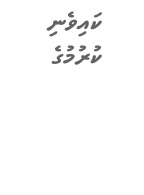ކައިވެނި ކުރުމުގެ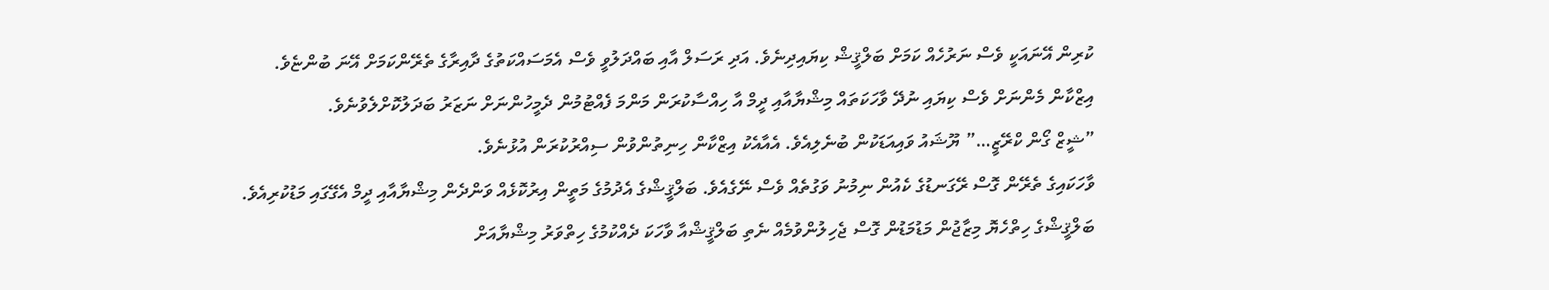ކުރިން އޭނައަކީ ވެސް ނަރުހެއް ކަމަށް ބަލްޤީޝް ކިޔައިދިނެވެ. އަދި ރަސަލް އާއި ބައްދަލުވީ ވެސް އެމަސައްކަތުގެ ދާއިރާގެ ތެރޭންކަމަށް އޭނަ ބުންޏެވެ. އިޒްކާން މެންނަށް ވެސް ކިޔައި ނުދޭ ވާހަކަތައް މިޝްޔާއާއި ދީމް އާ ހިއްސާކުރަން މަންމަ ފެއްޓުމުން ދެމީހުންނަށް ނަޒަރު ބަދަލުކޮށްލެވުނެވެ.
”ޝީޒް ގޯން ކްރޭޒީ…” ޔޫޝައު ވައިއަޑަކުން ބުނެލިއެވެ. އެއާއެކު އިޒްކާން ހިނިތުންވުން ސިއްރުކުރަން އުޅުނެވެ.
ވާހަކައިގެ ތެރޭން ގޮސް ރޭގަނޑުގެ ކެއުން ނިމުނު ވަގުތެއް ވެސް ނޭގެއެވެ. ބަލްޤީޝްގެ އެދުމުގެ މަތީން އިރުކޮޅެއް ވަންދެން މިޝްޔާއާއި ދީމް އެގޭގައި މަޑުކުރިއެވެ. ބަލްޤީޝްގެ ހިތްހެޔޮ މިޒާޖުން މަޑުމަޑުން ގޮސް ޖެހިލުންވުމެއް ނެތި ބަލްޤީޝްއާ ވާހަކަ ދެއްކުމުގެ ހިތްވަރު މިޝްޔާއަށް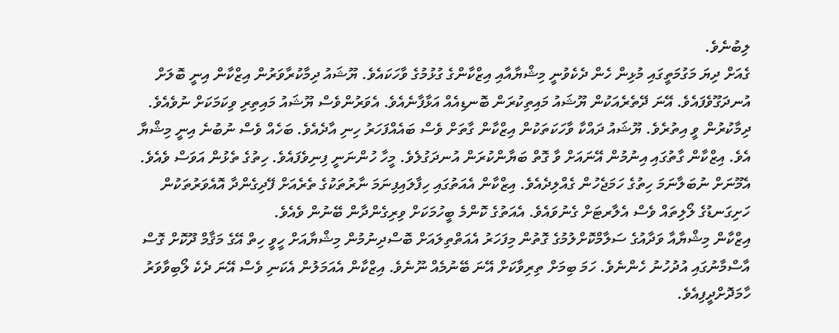ލިބުނެވެ.
ގެއަށް ދިޔަ މަގުމަތީގައި މުޅިން ހެން ދެކެވުނީ މިޝްޔާއާއި އިޒްކާންގެ ގުޅުމުގެ ވާހަކައެވެ. ޔޫޝައު ދިމާކުރާވަރުން އިޒްކާން އިނީ ބޮލަށް އުނދަގޫވެފައެވެ. އޭނަ ދޭތެރެއަކުން ޔޫޝައު މައިތިކުރަން ބޮނޑިއެއް އަޅާފާނެއެވެ. އެވަރުންވެސް ޔޫޝައު މައިތިރި ވިކަމަކަށް ނުވެއެވެ. ދިމާކުރުން ވީ އިތުރެވެ. ޔޫޝައު ދައްކާ ވާހަކަތަކުން އިޒްކާން ގާތަށް ވެސް ބައެއްފަހަރު ހިނި އާދެއެވެ. ބަހެއް ވެސް ނުބުނެ އިނީ މިޝްޔާ އެވެ. އިޒްކާން ގާތުގައި އިނުމުން އޭނައަށް ވާ ގޮތް ބަޔާންކުރަން އުނދަގުލެވެ. މީހާ ހުންނަނީ ފިނިވެފައެވެ. ހިތުގެ ތެޅުން އަވަސް ވެއެވެ. އެމޫނަށް ނުބަލާނަމަ ހިތުގެ ހަމަޖެހުން ގެއްލިދެއެވެ. އިޒްކާން އެއަތުގައި ހިފާލައިފިނަމަ ނާރުތަކުގެ ތެރެއަށް ފޭދިގެންދާ އޮއެވަރުތަކުން ހަށިގަނޑުގެ ލޯލިތައް ވެސް އެލާރޓަށް ގެނުވައެވެ. އެއަތުގެ ކޮންމެ ބީހުމަކަށް ވިރިގެންދާން ބޭނުން ވެއެވެ.
އިޒްކާން މިޝްޔާއާ ވަދާއުގެ ސަލާމްކޮށްލުމުގެ ގޮތުން މިފަހަރު އެއަތްތިލައަށް ބޮސްދިނުމުން މިޝްޔާއަށް ހީވީ ހިތް އޭގެ މަޤާމް ދޫކޮށް ގޮސް އާސްމާނުގައި އުދުހުނު ހެންނެވެ. ހަމަ ބިމަށް ތިރިވާކަށް އޭނަ ބޭނުމެއް ނޫނެވެ. އިޒްކާން އެއަމަލުން އެކަނި ވެސް އޭނަ ދެކެ ލޯބިވާވަރު ހާމަދޮށްދީފިއެވެ.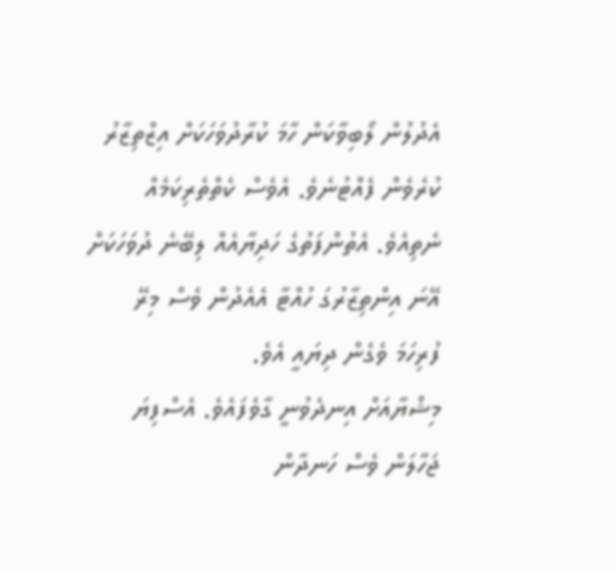އެދުލުން ލޯބިވާކަން ހާމަ ކުރާދުވަހަކަށް އިޒްތިޒާރު ކުރެވެން ފެއްޓުނެވެ. އެވެސް ކެތްތެރިކަމެއް ނެތިއެވެ. އެތުންފަތުގެ ހަދިޔާއެއް ލިބޭނެ ދުވަހަކަށް އޭނަ އިންތިޒާރުގަ ހުއްޓާ އެއެދުން ވެސް މިރޭ ފުރިހަމަ ވެގެން ދިޔައީ އެވެ.
މިޝްޔާއަށް އިނދެވުނީ ގާވެފައެވެ. އެސްފިޔަ ޖަހާލަން ވެސް ހަނދާން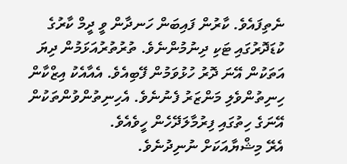ނެތިފައެވެ. ކާރުން ފައިބަން ހަނދާން ވީ ދީމް ކާރުގެ ކުޑަދޮރުގައި ޓަކި ދިނުމުންނެވެ. ތުރުތުރުއަޅަމުން ދިޔަ އަތަކުން އޭނަ ދޮރު ހުޅުވަމުން ފޭބިއެވެ. އެއާއެކު އިޒްކާން ހިނިތުންވެލި މަންޒަރު ފެނުނެވެ. އެހިނިތުންވުންތަކުން އޭނަގެ ހިތުގައި ފިރުމާލަދޭހެން ހީވެއެވެ.
އެރޭ މިޝްޔާއަކަށް ނުނިދުނެވެ.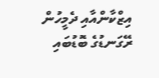އިޒްކާންއާއި ދެމީހުން ރޭގަނޑުގެ ބޮޑުބައި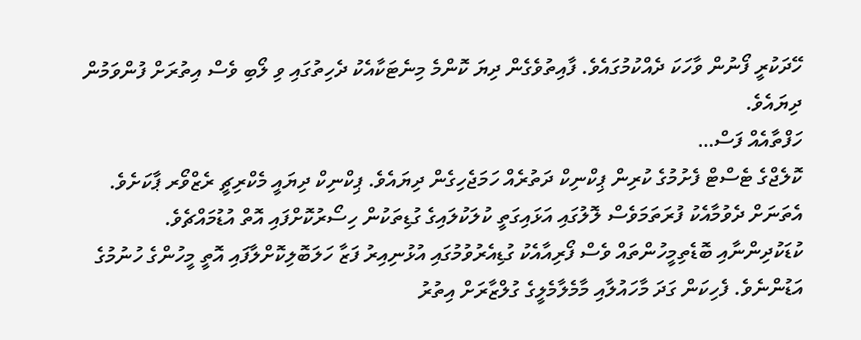ހޭދަކުރީ ފޯނުން ވާހަކަ ދެއްކުމުގައެވެ. ފާއިތުވެގެން ދިޔަ ކޮންމެ މިނެޓަކާއެކު ދެހިތުގައި ވި ލޯބި ވެސް އިތުރަށް ފުންވަމުން ދިޔައެވެ.
ހަފްތާއެއް ފަސް…
ކޮލެޖްގެ ޓެސްޓް ފެށުމުގެ ކުރިން ޕިކްނިކް ދަތުރެއް ހަމަޖެހިގެން ދިޔައެވެ. ޕިކްނިކް ދިޔައީ މެކްރިޗީ ރެޒްވޯރ ޕާކަށެވެ. އެތަނަށް ދެވުމާއެކު ފުރަތަމަވެސް ލޮލުގައި އަޅައިގަތީ ކުލަކުލައިގެ ގުޑިތަކުން ހިސޯރުކޮށްފައި އޮތް އުޑުމައްޗެވެ. ކުޑަކުދިންނާއި ބޮޑެތިމީހުންތައް ވެސް ފޯރިއާއެކު ގުޑިއެރުވުމުގައި އުޅުނިއިރު ފަޒާ ހަލަބޮލިކޮށްލާފައި އޮތީ މީހުންގެ ހުނުމުގެ އަޑުންނެވެ. ފެހިކަން ގަދަ މާހައުލާއި މާމެލާމެލީގެ ގުލްޒާރަށް އިތުރު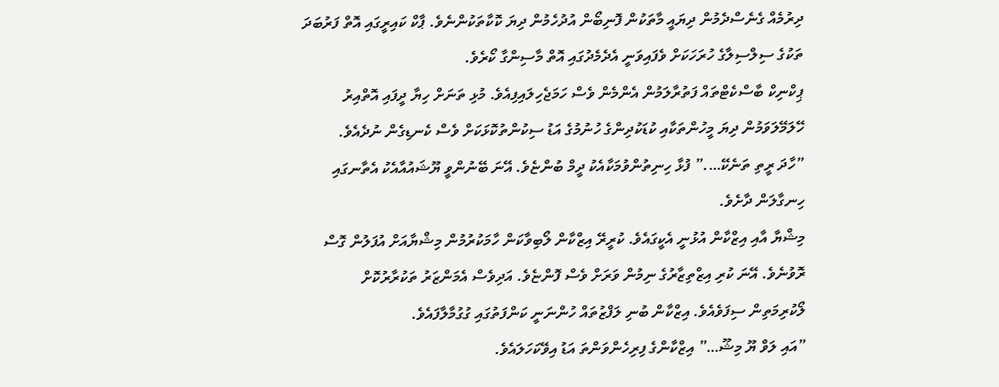ދިރުމެއް ގެނެސްދެމުން ދިޔައީ މާތަކުން ފޮނިބޯން އުދުހެމުން ދިޔަ ކޮކާތަކުންނެވެ. ޕާކް ކައިރީގައި އޮތް ފަރުބަދަ ތަކުގެ ސިލްސިލާގެ ހުރަހަކަށް ވެފައިވަނީ އެދެމެދުގައި އޮތް މާސިންގާ ކޯރެވެ.
ޕިކްނިކް ބާސްކެޓްތައް ފަތުރާލަމުން އެންމެން ވެސް ހަމަޖެހިލައިފިއެވެ. މުޅި ތަނަށް ހިޔާ ދީފައި އޮތްއިރު ހޭލަމޭލަވަމުން ދިޔަ މީހުންތަކާއި ކުޑަކުދިންގެ ހުނުމުގެ އަޑު ސިކުންތުކޮޅަކަށް ވެސް ކެނޑިގެން ނުދެއެވެ.
”ހާދަ ރީތި ތަނެކޭ….” ފުޅާ ހިނިތުންވުމަކާއެކު ދީމް ބުންޏެވެ. އޭނަ ބޭނުންވީ ޔޫޝައުއާއެކު އެތާނގައި ހިނގާލަން ދާށެވެ.
މިޝްޔާ އާއި އިޒްކާން އުޅުނީ އެކީގައެވެ. ކުރީރޭ އިޒްކާން ލޯބިވާކަން ހާމަކުރުމުން މިޝްޔާއަށް އުފަލުން ގޮސް ރޮވުނެވެ. އޭނަ ކުރި އިޒްތިޒާރުގެ ނިމުން ވަރަށް ވެސް ފޮންޏެވެ. އަދިވެސް އެމަންޒަރު ތަކުރާރުކޮށް ލޯކުރިމަތިން ސިފަވެއެވެ. އިޒްކާން ބުނި ލަފްޒުތައް ހުންނަނީ ކަންފަތުގައި ގުގުމާލާފައެވެ.
”އައި ލަވް ޔޫ މިޝޫ…” އިޒްކާންގެ ފިރިހެންވަންތަ އަޑު އިވޭކަހަލައެވެ.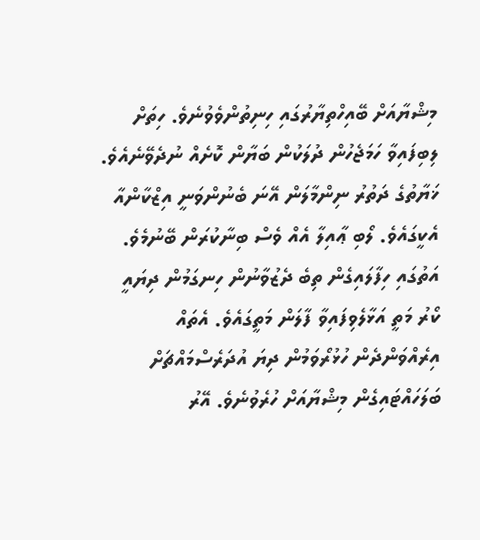މިޝްޔާއަށް ބޭއިހްތިޔާރުގައި ހިނިތުންވެވުނެވެ. ހިތަށް ލިބިފައިވާ ހަމަޖެހުން ދުލަކުން ބަޔާން ކޮށެއް ނުދެވޭނެއެވެ. ޚަޔާތުގެ ދަތުރު ނިންމާލަން އޭނަ ބެނުންވަނީ އިޒްކާންއާ އެކީގައެވެ. ލޯބި ޢާއިލާ އެއް ވެސް ބިނާކުރަން ބޭނުމެވެ.
އަތުގައި ހިފާލައިގެން ތިބެ ދެޒުވާނުން ހިނގަމުން ދިޔައީ ކޯރު މަތީ އަޅާލެވިފައިވާ ފާލަން މަތީގައެވެ. އެތައް އިރެއްވަންދެން ހުޅުރޯވަމުން ދިޔަ އުދަރެސްމައްޗަށް ބަލަހައްޓައިގެން މިޝްޔާއަށް ހުރެވުނެވެ. އޭރު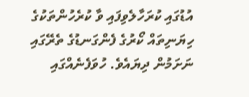އުޑުގައި ކުރަހާލެވިފައި ވާ ކުރެހުންތަކުގެ ހިޔަނިތައް ކޯރުގެ ފެންގަނޑުގެ ތެރޭގައި ނަށަމުން ދިޔައެވެ. ހުވަފެނެއްގައި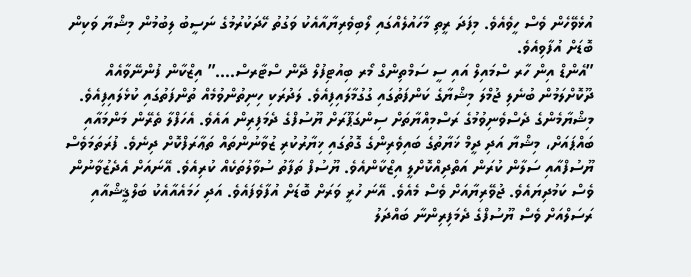އުޅެވޭހެން ވެސް ހީވެއެވެ. މިފަދަ ރީތި މާހައުލެއްގައި ލޯބިވެރިޔާއާއެކު ވަގުތު ހޭދަކުރުމުގެ ނަސީބު ލިބުމުން މިޝްޔާ ވަކިން ބޮޑަށް އުފާވިއެވެ.
”އެންޑް އިން ހާރ ސްމައިލް އައި ސީ ސަމްތިންގް މޯރ ބިއުޓިފުލް ދޭން ސްޓާރސް….” އިޒްކާން ފުންނޭވާއެއް ދޫކޮށްލަމުން ބުނެލި ޖުމްލަ މިޝްޔާގެ ކަންފަތުގައި ގުގުމާލައިފިއެވެ. ލަދުރަކި ހިނިތުންވުމެއް ތުންފަތުގައި ކުޅެލައިފިއެވެ.
މިޝްޔާމެންގެ ދެސްވެނިވުމުގެ ރަސްމިއްޔާތަށް ސިންގަޕޫރަށް ޔޫސުފްގެ ދެމަފިރިން އައެވެ. އެހަފްލާ ތެރޭން މަންމައާއި ބައްޕައަށް، މިޝްޔާ އަދި ދީމް ޚަޔާތުގެ ބައިވެރިންގެ ގޮތުގައި ޚިޔާރުކުރި ޒުވާނުންތައް ތަޢާރަފްކޮށް ދިނެވެ. ފުރަތަމަވެސް ޔޫސުފްއާއި ސަލާން ކުރަން އަތްދިއްކޮށްލީ އިޒްކާންއެވެ. ޔޫސުފް ތަފާތު ސުވާލުތަކެއް ކުރިއެވެ. އޭނައަށް އެދެޒުވާނުން ވެސް ކަމުދިޔައެވެ. ޖުވޭރިޔާއަށް ވެސް މެއެވެ. އޭނަ ހުރީ ވަރަށް ބޮޑަށް އުފާވެފައެވެ. އަދި ހަމައެއާއެކު ބަލްޤީޝްއާއި ރަސަލްއަށް ވެސް ޔޫސުފްގެ ދެމަފިރިންނާ ބައްދަލު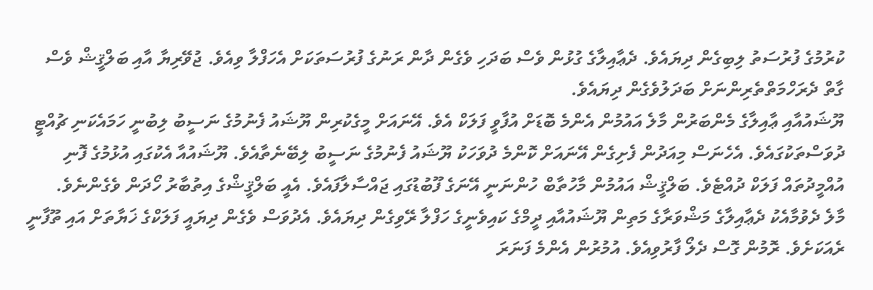ކުރުމުގެ ފުރުސަތު ލިބިގެން ދިޔައެވެ. ދެޢާއިލާގެ ގުޅުން ވެސް ބަދަހި ވެގެން ދާން ރަނުގެ ފުރުސަތަކަށް އެހަފްލާ ވިއެވެ. ޖުވޭރިޔާ އާއި ބަލްޤީޝް ވެސް ގާތް ދެރަހްމަތްތެރިންނަށް ބަދަލުވެގެން ދިޔައެވެ.
ޔޫޝައުއާއި ޢާއިލާގެ މެންބަރުން މާލެ އައުމުން އެންމެ ބޮޑަށް އުފާވީ ފަލަކް އެވެ. އޭނައަށް މީގެކުރިން ޔޫޝައު ފެނުމުގެ ނަސީބު ލިބުނީ ހަމައެކަނި ޗުއްޓީ ދުވަސްތަކުގައެވެ. އެހެނަސް މިއަދުން ފެށިގެން އޭނައަށް ކޮންމެ ދުވަހަކު ޔޫޝައު ފެނުމުގެ ނަސީބު ލިބޭނެތާއެވެ. ޔޫޝައުއާ އެކުގައި އުޅުމުގެ ފޮނި އުއްމީދުތައް ފަލަކް ދުއްޓެވެ. ބަލްޤީޝް އައުމުން މާހުތާބް ހުންނަނީ އޭނަގެ ފޫބުޑުގައި ޖައްސާލާފައެވެ. އެއީ ބަލްޤީޝްގެ އިތުބާރު ހޯދަން ވެގެންނެވެ.
މާލެ ދެވުމާއެކު ދެޢާއިލާގެ މަޝްވަރާގެ މަތިން ޔޫޝައުއާއި ދީމްގެ ކައިވެނީގެ ހަފްލާ ރޭވިގެން ދިޔައެވެ. އެދުވަސް ވެގެން ދިޔައީ ފަލަކްގެ ޚަޔާތަށް އައި ތޫފާނީ ރެއަކަށެވެ. ރޮމުން ގޮސް ދެލޯ ފާރުވިއެވެ. އުމުރުން އެންމެ ފަނަރަ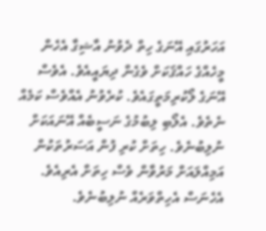އަހަރުގައި އޭނަގެ ހިތް ދެވުނު އާޝިގާ އެހެން މީހެއްގެ ހައްޤަކަށް ވެގެން ދިޔައީއެވެ. އެވެސް އޭނަގެ ލޯކުރިމަތީގައެވެ. ކުރެވުނު އެއްވެސް ކަމެއް ނެތެވެ. އެލޯބި ލިބުމުގެ ނަސީބެއް އޭނައަކަށް ނުލިބުނެވެ. ހިތަށް ކުރި ފުން އަސަރުތަކުން އަމިއްލައަށް މަރުވާން ވެސް ހިތަށް އެރިއެވެ. އެހެނަސް އެހިތްވަރެއް ނުލިބުނެވެ.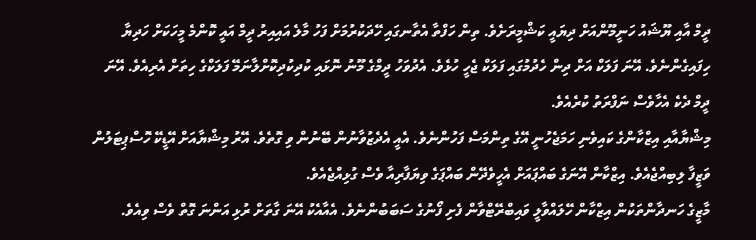ދީމް އާއި ޔޫޝައު ހަނީމޫންއަށް ދިޔައީ ކަޝްމީރަށެވެ. ތިން ހަފްތާ އެތާނގައި ހޭދަކުރުމަށް ފަހު މާލެ އައިއިރު ދީމް އައީ ކޮންމެ މީހަކަށް ހަދިޔާ ހިފައިގެންނެވެ. އޭނަ ފަލަކް އަށް ދިން ހެދުމުގައި ފަލަކް ޖެހީ ހުޅެވެ. އެދުވަހު ދީމްގެ މޫނު ނޮޅައި ކުދިކުދިކޮށްލާނަމޭ ފަލަކްގެ ހިތަށް އެރިއެވެ. އޭނަ ދީމް ދެކެ އެހާވެސް ނަފްރަތު ކުރެއެވެ.
މިޝްޔާއާއި އިޒްކާންގެ ކައިވެނި ހަމަޖެހުނީ އޭގެ ތިންމަސް ފަހުންނެވެ. އެއީ އެދެޒުވާނުން ބޭނުން ވި ގޮތެވެ. އޭރު މިޝްޔާއަށް އޭޑީކޭ ހޮސްޕިޓަލުން ވަޒީފާ ލިބިއްޖެއެވެ. އިޒްކާން އޭނަގެ ބައްޕައަށް އެހީވެދޭން ބައްޕަގެ ވިޔަފާރިއާ ވެސް ގުޅިއްޖެއެވެ.
މާޒީގެ ހަނދާންތަކުން އިޒްކާން ހޭލައްވާލީ ވައިބްރޭޓްވާން ފެށި ފޯނުގެ ސަބަބުންނެވެ. އެއާއެކު އޭނަ ގާތަށް ރުޅި އަންނަ ގޮތް ވެސް ވިއެވެ.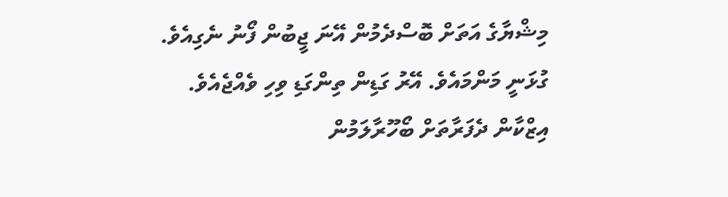މިޝްޔާގެ އަތަށް ބޮސްދެމުން އޭނަ ޖީބުން ފޯނު ނެގިއެވެ. ގުޅަނީ މަންމައެވެ. އޭރު ގަޑިން ތިންގަޑި ވިހި ވެއްޖެއެވެ. އިޒްކާން ދެފަރާތަށް ބޯހޫރާލަމުން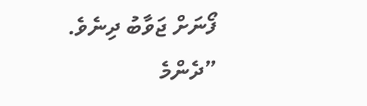ފޯނަށް ޖަވާބު ދިނެވެ.
”ދެންމެ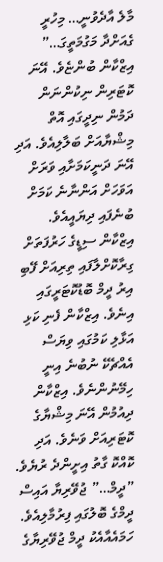މާލެ އާދެވުނީ… މިހުރީ ގެއަށްދާ މަގުމަތީގަ…” އިޒްކާން ބުންޏެވެ. އޭނަ ކޮޓަރިން ނިކުންނަން ދަމުން ނިދީގައި އޮތް މިޝްޔާއަށް ބަލާލިއެވެ. އަދި އޭނަ ދަނީކަމަށާއި ވަރަށް އަވަހަށް އަންނާނެ ކަމަށް ބުނެފައި ދިޔައީއެވެ.
އިޒްކާން ސިޑީގެ ހަރުފަތަށް ގިރާކޮށްލާފައި ތިރިއަށް ފޭބި އިރު ދީމް ބޮޑުކޮޓަރީގައި އިނެވެ. އިޒްކާން ފެނި ކަޅި އަޅާލި ކަމުގައި ވިޔަސް އެއްޗެކޭ ނުބުނެ އިނީ ހިމޭނުންނެވެ. އިޒްކާން ދިއުމުން އޭނަ މިޝްޔާގެ ކޮޓަރިއަށް ވަނެވެ. އަދި ކޮއްކޮ ގާތު އިށީންދެ ރުޔެވެ.
”ދީމް…” ޖުވޭރިޔާ އައިސް ދީމްގެ ބޮލުގައި ފިރުމާލިއެވެ. ހަމައެއާއެކު ދީމް ޖުވޭރިޔާގެ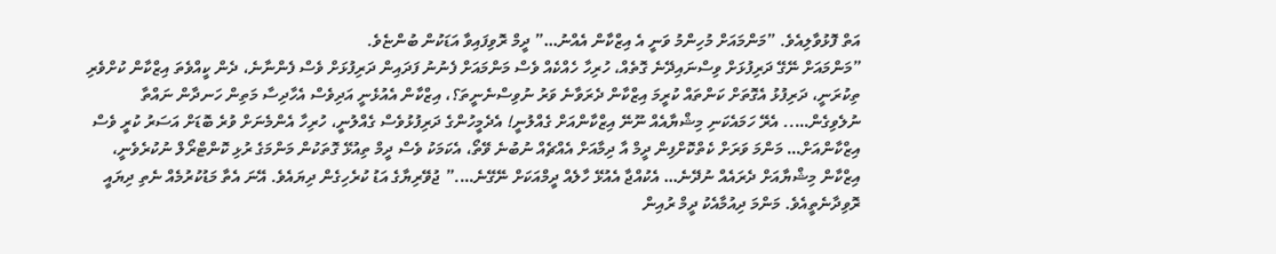އަތް ފޮޅުވާލިއެވެ. ”މަންމައަށް މުހިންމު ވަނީ އެ އިޒްކާން އެއްނު…” ދީމް ރޮވިފައިވާ އަޑަކުން ބުންޏެވެ.
”މަންމައަށް ނޭގޭ ދަރިފުޅަށް ވިސްނައިދޭނެ ގޮތެއް، ހުރިހާ ހެއްކެއް ވެސް މަންމައަށް ފެނުނު ފަދައިން ދަރިފުޅަށް ވެސް ފެންނާނެ، ދެން ކީއްވެތަ އިޒްކާން ކުށްވެރި ތިކުރަނީ، ދަރިފުޅު އެގޮތަށް ކަންތައް ކުރީމަ އިޒްކާން ދެރަވާނެ ވަރު ނުވިސްނެނީތަ؟، އިޒްކާން އެއުޅެނީ އަދިވެސް އެހާދިސާ މަތިން ހަނދާން ނައްތާ ނުލެވިގެން….. އެރޭ ހަމައެކަނި މިޝްޔާއެއް ނޫނޭ އިޒްކާންއަށް ގެއްލުނީ! އެދެމީހުންގެ ދަރިފުޅުވެސް ގެއްލުނީ، ހުރިހާ އެންމެނަށް ވުރެ ބޮޑަށް އަސަރު ކުރީ ވެސް އިޒްކާންއަށް… މަންމަ ވަރަށް ކެތްކޮށްފިން ދީމް އާ ދިމާއަށް އެއްޗެއް ނުބުނެ ވޭތޯ، އެކަމަކު ވެސް ދީމް ތިއުޅޭ ގޮތަކުން މަންމަގެ ރުޅި ކޮންޓްރޯލް ނުކުރެވެނީ، އިޒްކާން މިޝްޔާއަށް ދެރައެއް ނުދޭނެ… އެކުއްޖާ އެއުޅޭ ހާލެއް ދީމްއަކަށް ނޭގޭނެ….” ޖުވޭރިޔާގެ އަޑު ކުރެހިގެން ދިޔައެވެ. އޭނަ އެތާ މަޑުކުރުމެއް ނެތި ދިޔައީ ރޮވިދާނެތީއެވެ. މަންމަ ދިއުމާއެކު ދީމް ރުއިން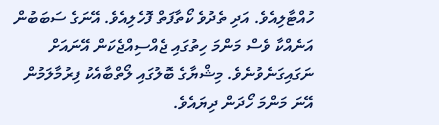ހުއްޓާލިއެވެ. އަދި ތެދުވެ ކޯތާފަތް ފޮހެލިއެވެ. އޭނަގެ ސަބަބުން އަނެއްކާ ވެސް މަންމަ ހިތުގައި ޖެއްސިއްޖެކަން އޭނައަށް ނަގައިގަނެވުނެވެ. މިޝްޔާގެ ބޮލުގައި ލޯތްބާއެކު ފިރުމާލަމުން އޭނަ މަންމަ ހޯދަން ދިޔައެވެ.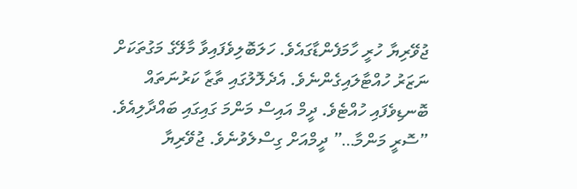ޖުވޭރިޔާ ހުރީ ހާމަފެންޑާގައެވެ. ހަލަބޮލިވެފައިވާ މާލޭގެ މަގުތަކަށް ނަޒަރު ހުއްޓާލައިގެންނެވެ. އެދެލޮލުގައި ތާޒާ ކަރުނަތައް ބޮނޑިވެފައި ހުއްޓެވެ. ދީމް އައިސް މަންމަ ގައިގައި ބައްދާލިއެވެ.
”ސޮރީ މަންމާ…” ދީމްއަށް ގިސްލެވުނެވެ. ޖުވޭރިޔާ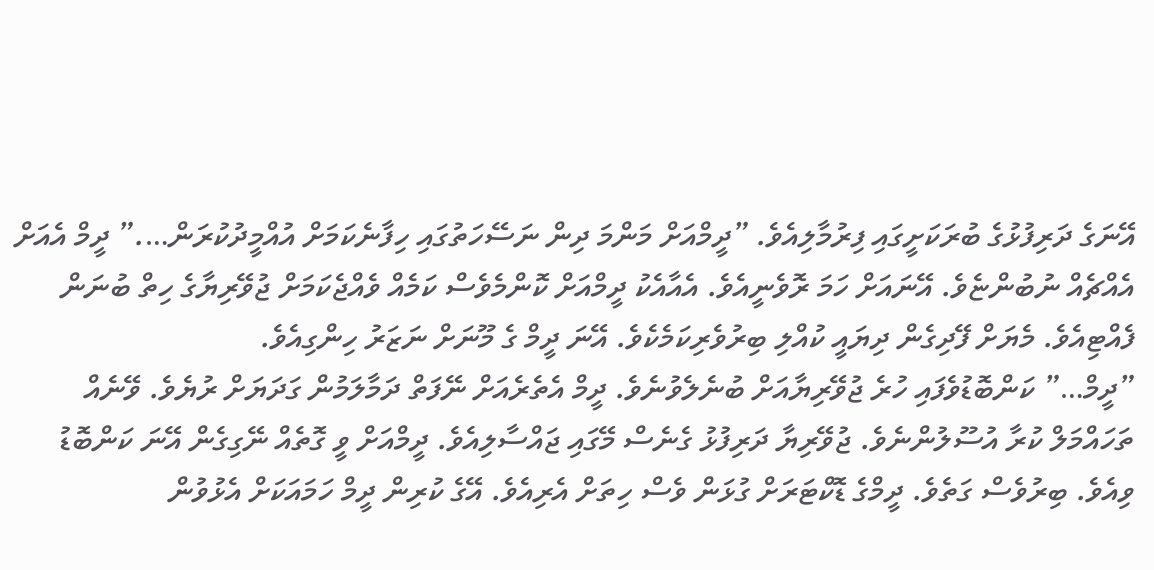އޭނަގެ ދަރިފުޅުގެ ބުރަކަށީގައި ފިރުމާލިއެވެ. ”ދީމްއަށް މަންމަ ދިން ނަސޭހަތުގައި ހިފާނެކަމަށް އުއްމީދުކުރަން….” ދީމް އެއަށް އެއްޗެއް ނުބުންޏެވެ. އޭނައަށް ހަމަ ރޮވެނީއެވެ. އެއާއެކު ދީމްއަށް ކޮންމެވެސް ކަމެއް ވެއްޖެކަމަށް ޖުވޭރިޔާގެ ހިތް ބުނަން ފެއްޓިއެވެ. މެޔަށް ފޭދިގެން ދިޔައީ ކުއްލި ބިރުވެރިކަމެކެވެ. އޭނަ ދީމް ގެ މޫނަށް ނަޒަރު ހިންގިއެވެ.
”ދީމް…” ކަންބޮޑުވެފައި ހުރެ ޖުވޭރިޔާއަށް ބުނެލެވުނެވެ. ދީމް އެތެރެއަށް ނޭފަތް ދަމާލަމުން ގަދަޔަށް ރުޔެވެ. ވޭނެއް ތަހައްމަލް ކުރާ އުސޫލުންނެވެ. ޖުވޭރިޔާ ދަރިފުޅު ގެނެސް މޭގައި ޖައްސާލިއެވެ. ދީމްއަށް ވީ ގޮތެއް ނޭގިގެން އޭނަ ކަންބޮޑު ވިއެވެ. ބިރުވެސް ގަތެވެ. ދީމްގެ ޑޮކްޓަރަށް ގުޅަން ވެސް ހިތަށް އެރިއެވެ. އޭގެ ކުރިން ދީމް ހަމައަކަށް އެޅުވުން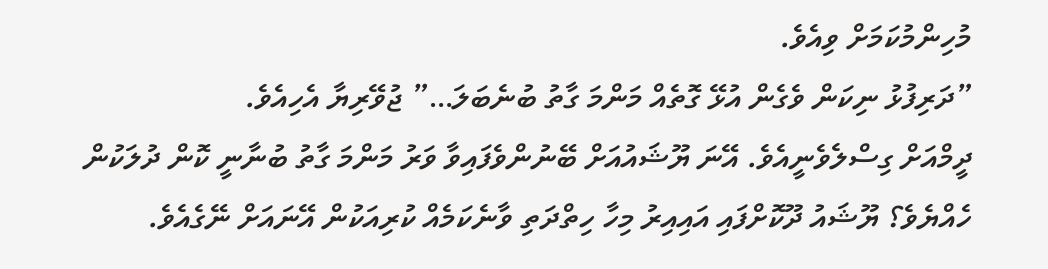މުހިންމުކަމަށް ވިއެވެ.
”ދަރިފުޅު ނިކަން ވެގެން އުޅޭ ގޮތެއް މަންމަ ގާތު ބުނެބަލަ…” ޖުވޭރިޔާ އެހިއެވެ.
ދީމްއަށް ގިސްލެވެނީއެވެ. އޭނަ ޔޫޝައުއަށް ބޭނުންވެފައިވާ ވަރު މަންމަ ގާތު ބުނާނީ ކޮން ދުލަކުން ހެއްޔެވެ؟ ޔޫޝައު ދޫކޮށްފައި އައިއިރު މިހާ ހިތްދަތި ވާނެކަމެއް ކުރިއަކުން އޭނައަށް ނޭގެއެވެ.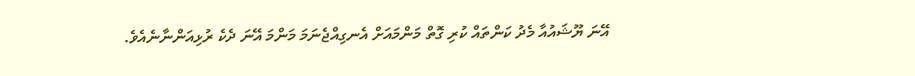އޭނަ ޔޫޝައުއާ މެދު ކަންތައް ކުރި ގޮތް މަންމައަށް އެނގިއްޖެނަމަ މަންމަ އޭނަ ދެކެ ރުޅިއަންނާނެއެވެ.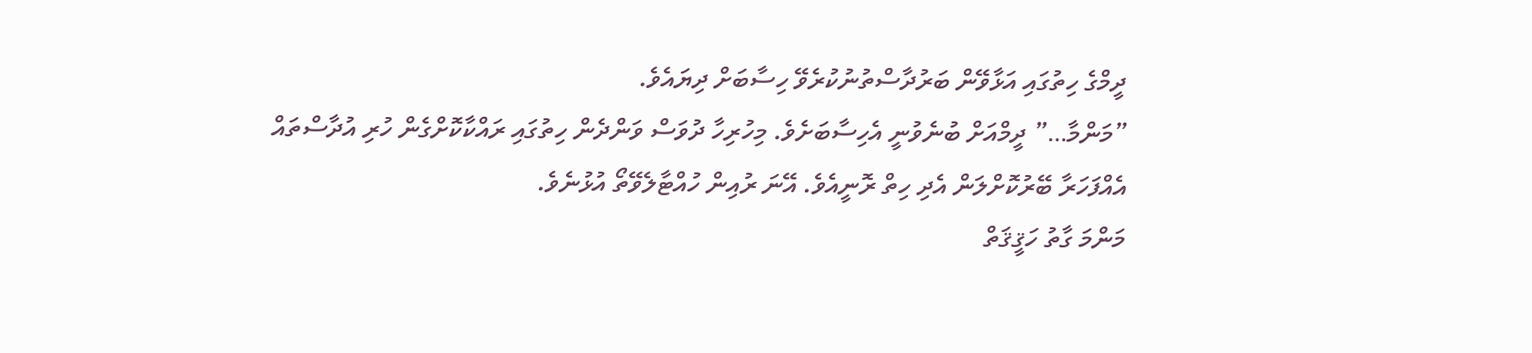ދީމްގެ ހިތުގައި އަޅާވޭން ބަރުދާސްތުނުކުރެވޭ ހިސާބަށް ދިޔައެވެ.
”މަންމާ…” ދީމްއަށް ބުނެވުނީ އެހިސާބަށެވެ. މިހުރިހާ ދުވަސް ވަންދެން ހިތުގައި ރައްކާކޮށްގެން ހުރި އުދާސްތައް އެއްފަހަރާ ބޭރުކޮށްލަން އެދި ހިތް ރޮނީއެވެ. އޭނަ ރުއިން ހުއްޓާލެވޭތޯ އުޅުނެވެ.
މަންމަ ގާތު ހަޤީޤަތް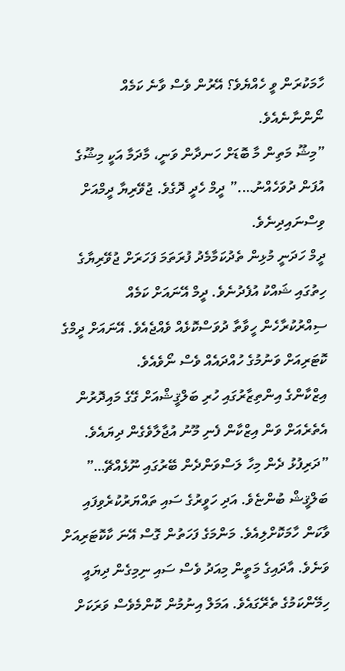ހާމަކުރަން ވީ ހެއްޔެވެ؟ އޭރުން ވެސް ވާނެ ކަމެއް ނޯންނާނެއެވެ.
”މިޝޫ މަތިން މާ ބޮޑަށް ހަނދާން ވަނީ، މާދަމާ އަކީ މިޝޫގެ އުފަން ދުވަހެއްނު….” ދީމް ހެދީ ދޮގެވެ. ޖުވޭރިޔާ ދީމްއަށް ވިސްނައިދިނެވެ.
ދީމް ހަދަނީ މުޅިން ތެދުކަމާމެދު ފުރަތަމަ ފަހަރަށް ޖުވޭރިޔާގެ ހިތުގައި ޝައްކު އުފެދުނެވެ. ދީމް އޭނައަށް ކަމެއް ސިއްރުކުރާހެން ހީވާތާ ދުވަސްކޮޅެއް ވެއްޖެއެވެ. އޭނައަށް ދީމްގެ ކޮޓަރިއަށް ވަނުމުގެ ހުއްދައެއް ވެސް ނޯވެއެވެ.
އިޒްކާންގެ އިންތިޒާރުގައި ހުރި ބަލްޤީޝްއަށް ގޭގެ މައިދޮރުން އެތެރެއަށް ވަން އިޒްކާން ފެނި މޫނު އުޖާލާވެގެން ދިޔައެވެ. ”ދަރިފުޅު ދެން މިހާ ލަސްވަންދެން ބޭރުގައި ނޫޅެއްޗޭ…” ބަލްޤީޝް ބުންޏެވެ. އަދި ހަވީރުގެ ސައި ތައްޔަރުކުރެވިފައި ވާކަން ހާމަކޮށްލިއެވެ. މަންމަގެ ފަހަތުން ގޮސް އޭނަ ކާކޮޓަރިއަށް ވަނެވެ. އާދައިގެ މަތީން މިއަދު ވެސް ސައި ނިމިގެން ދިޔައީ ހިމޭންކަމުގެ ތެރޭގައެވެ. އަމަލް އިނުމުން ކޮންމެވެސް ވަރަކަށް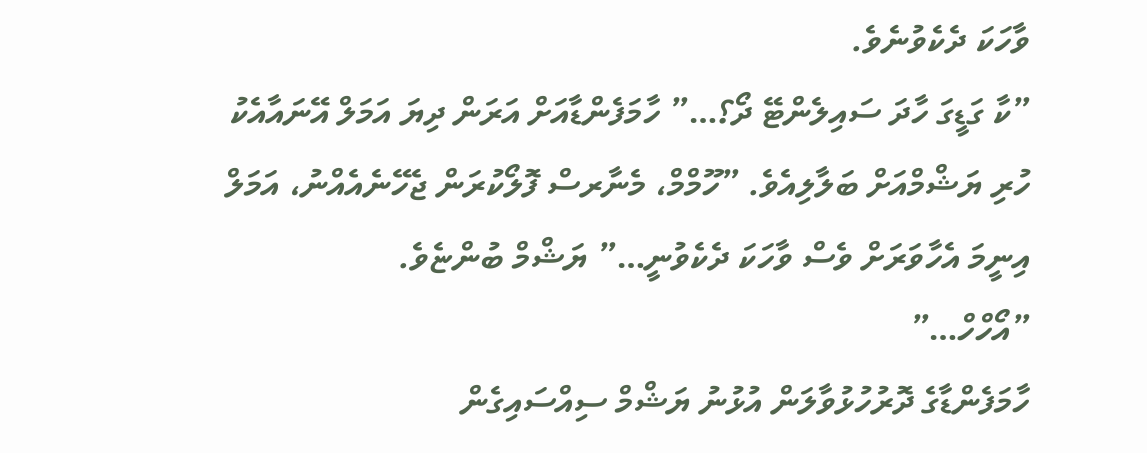ވާހަކަ ދެކެވުނެވެ.
”ކާ ގަޑީގަ ހާދަ ސައިލެންޓޭ ދޯ؟…” ހާމަފެންޑާއަށް އަރަން ދިޔަ އަމަލް އޭނައާއެކު ހުރި ޔަޝްމްއަށް ބަލާލިއެވެ. ”ހޫމްމް، މެނާރސް ފޮލޯކުރަން ޖެހޭނެއެއްނު، އަމަލް އިނީމަ އެހާވަރަށް ވެސް ވާހަކަ ދެކެވުނީ…” ޔަޝްމް ބުންޏެވެ.
”އޯހްހް…”
ހާމަފެންޑާގެ ދޮރުހުޅުވާލަން އުޅުނު ޔަޝްމް ސިއްސައިގެން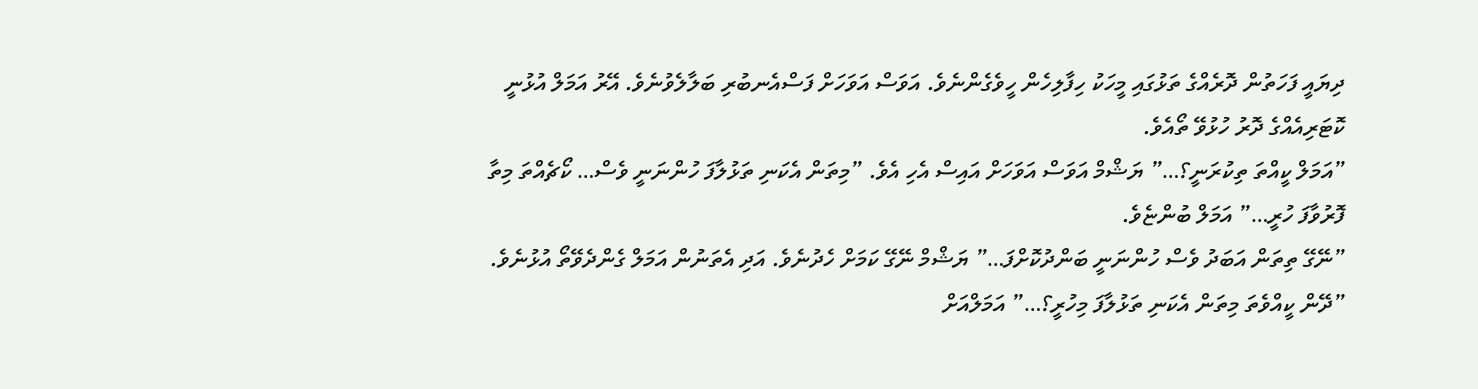ދިޔައީ ފަހަތުން ދޮރެއްގެ ތަޅުގައި މީހަކު ހިފާލިހެން ހީވެގެންނެވެ. އަވަސް އަވަހަށް ފަސްއެނބުރި ބަލާލެވުނެވެ. އޭރު އަމަލް އުޅުނީ ކޮޓަރިއެއްގެ ދޮރު ހުޅުވޭ ތޯއެވެ.
”އަމަލް ކީއްތަ ތިކުރަނީ؟…” ޔަޝްމް އަވަސް އަވަހަށް އައިސް އެހި އެވެ. ”މިތަން އެކަނި ތަޅުލާފަ ހުންނަނީ ވެސް… ކޯޗެއްތަ މިތާ ފޮރުވާފަ ހުރީ…” އަމަލް ބުންޏެވެ.
”ނޭގޭ ތިތަން އަބަދު ވެސް ހުންނަނީ ބަންދުކޮށްފަ…” ޔަޝްމް ނޭގޭ ކަމަށް ހެދުނެވެ. އަދި އެތަނުން އަމަލް ގެންދެވޭތޯ އުޅުނެވެ. ”ދޭން ކީއްވެތަ މިތަން އެކަނި ތަޅުލާފަ މިހުރީ؟…” އަމަލްއަށް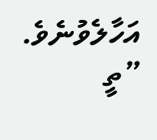އަހާލެވުނެވެ.
”ތީ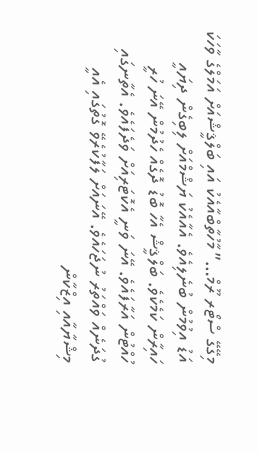މިގޭގޭ ސްޓޯރ ރޫމް…” މާހުތާބްއާއެކު އައި ބަލްޤީޝްއަށް އަމަލްގެ ވާހަކަ އަޑު އިވުމުން ބުނެލިއެވެ. އެއާއެކު ޔަޝްމްއަށް ލިބިގެން ދިޔައީ ހައިރާން ކަމެކެވެ. ބަލްޤީޝް އެހާ ބޮޑު ދޮގެއް ހެދުމުން އޭނަ ހުރީ ހުއްޓުން އަރާފައެވެ. އޭނަ ވަނީ އެކޮޓަރިއަށް ވަދެފައެވެ. އެތާނގައި ގުދަނެއް ވައްތަރު ނުޖަހައެވެ. އޭނައަށް ލަފާކުރެވޭ ގޮތުގައި އެއީ މިޝްޔާއާއި އިޒްކާން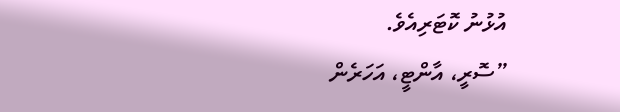އުޅުނު ކޮޓަރިއެވެ.
”ސޮރީ، އާންޓީ، އަހަރެން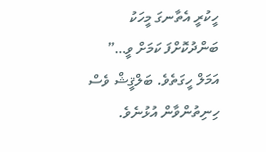ހީކުރީ އެތާނގަ މީހަކު ބަންދުކޮށްފަ ކަމަށް ވީ…” އަމަލް ހީގަތެވެ. ބަލްޤީޝް ވެސް ހިނިތުންވާން އުޅުނެވެ.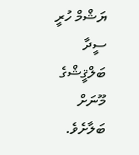ޔަޝްމް ހުރީ ސީދާ ބަލްޤީޝްގެ މޫނަށް ބަލާށެވެ.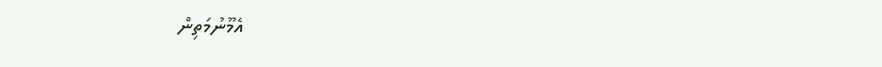އެމޫނުމަތިން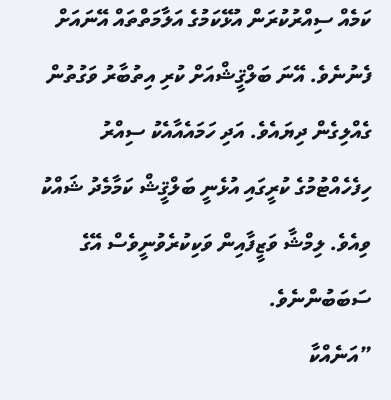ކަމެއް ސިއްރުކުރަން އުޅޭކަމުގެ އަލާމަތްތައް އޭނައަށް ފެނުނެވެ. އޭނަ ބަލްޤީޝްއަށް ކުރި އިތުބާރު ވަގުތުން ގެއްލިގެން ދިޔައެވެ. އަދި ހަމައެއާއެކު ސިއްރު ހިފެހެއްޓުމުގެ ކުރީގައި އުޅެނީ ބަލްޤީޝް ކަމާމެދު ޝައްކު ވިއެވެ. ލިމްޝާ ވަޒީފާއިން ވަކިކުރެވުނީވެސް އޭގެ ސަބަބުންނެވެ.
”އަނެއްކާ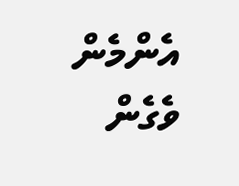އެންމެން ވެގެން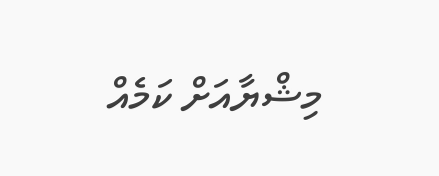މިޝްޔާއަށް ކަމެއް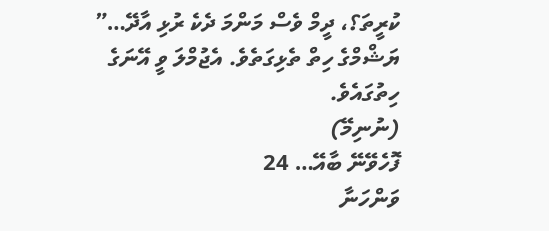ކުރީތަ؟، ދީމް ވެސް މަންމަ ދެކެ ރުޅި އާދޭ…” ޔަޝްމްގެ ހިތް ތެޅިގަތެވެ. އެޖުމްލަ ވީ އޭނަގެ ހިތުގައެވެ.
(ނުނިމޭ)
ފޮހެވޭނޭ ބާއޭ… 24
ވަންހަނާ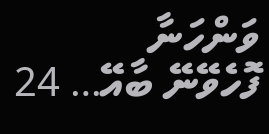ވަންހަނާ
ފޮހެވޭނޭ ބާއޭ… 24